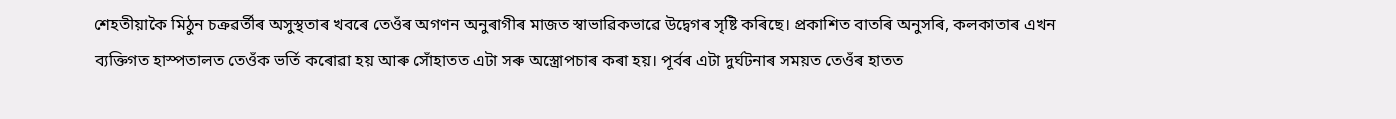শেহতীয়াকৈ মিঠুন চক্ৰৱৰ্তীৰ অসুস্থতাৰ খবৰে তেওঁৰ অগণন অনুৰাগীৰ মাজত স্বাভাৱিকভাৱে উদ্বেগৰ সৃষ্টি কৰিছে। প্ৰকাশিত বাতৰি অনুসৰি, কলকাতাৰ এখন ব্যক্তিগত হাস্পতালত তেওঁক ভৰ্তি কৰোৱা হয় আৰু সোঁহাতত এটা সৰু অস্ত্ৰোপচাৰ কৰা হয়। পূৰ্বৰ এটা দুৰ্ঘটনাৰ সময়ত তেওঁৰ হাতত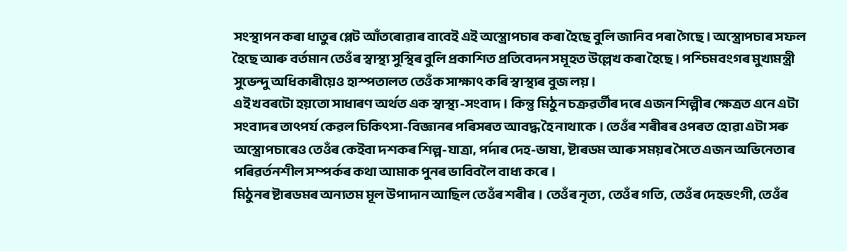সংস্থাপন কৰা ধাতুৰ প্লেট আঁতৰোৱাৰ বাবেই এই অস্ত্ৰোপচাৰ কৰা হৈছে বুলি জানিব পৰা গৈছে। অস্ত্ৰোপচাৰ সফল হৈছে আৰু বৰ্তমান তেওঁৰ স্বাস্থ্য সুস্থিৰ বুলি প্ৰকাশিত প্ৰতিবেদন সমূহত উল্লেখ কৰা হৈছে। পশ্চিমবংগৰ মুখ্যমন্ত্ৰী সুভেন্দু অধিকাৰীয়েও হাস্পতালত তেওঁক সাক্ষাৎ কৰি স্বাস্থ্যৰ বুজ লয়।
এই খবৰটো হয়তো সাধাৰণ অৰ্থত এক স্বাস্থ্য-সংবাদ। কিন্তু মিঠুন চক্ৰৱৰ্তীৰ দৰে এজন শিল্পীৰ ক্ষেত্ৰত এনে এটা সংবাদৰ তাৎপৰ্য কেৱল চিকিৎসা-বিজ্ঞানৰ পৰিসৰত আবদ্ধ হৈ নাথাকে। তেওঁৰ শৰীৰৰ ওপৰত হোৱা এটা সৰু অস্ত্ৰোপচাৰেও তেওঁৰ কেইবা দশকৰ শিল্প-যাত্ৰা, পৰ্দাৰ দেহ-ভাষা, ষ্টাৰডম আৰু সময়ৰ সৈতে এজন অভিনেতাৰ পৰিৱৰ্তনশীল সম্পৰ্কৰ কথা আমাক পুনৰ ভাবিবলৈ বাধ্য কৰে।
মিঠুনৰ ষ্টাৰডমৰ অন্যতম মূল উপাদান আছিল তেওঁৰ শৰীৰ। তেওঁৰ নৃত্য, তেওঁৰ গতি, তেওঁৰ দেহভংগী, তেওঁৰ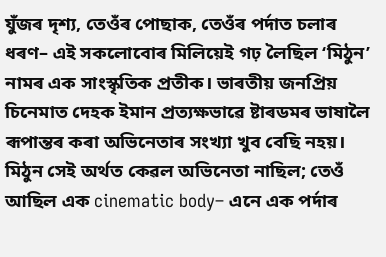যুঁজৰ দৃশ্য, তেওঁৰ পোছাক, তেওঁৰ পৰ্দাত চলাৰ ধৰণ– এই সকলোবোৰ মিলিয়েই গঢ় লৈছিল ‘মিঠুন’ নামৰ এক সাংস্কৃতিক প্ৰতীক। ভাৰতীয় জনপ্ৰিয় চিনেমাত দেহক ইমান প্ৰত্যক্ষভাৱে ষ্টাৰডমৰ ভাষালৈ ৰূপান্তৰ কৰা অভিনেতাৰ সংখ্যা খুব বেছি নহয়। মিঠুন সেই অৰ্থত কেৱল অভিনেতা নাছিল; তেওঁ আছিল এক cinematic body– এনে এক পৰ্দাৰ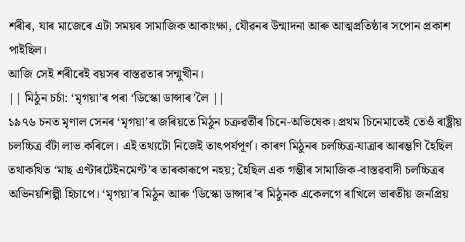শৰীৰ, যাৰ মাজেৰে এটা সময়ৰ সামাজিক আকাংক্ষা, যৌৱনৰ উন্মাদনা আৰু আত্মপ্ৰতিষ্ঠাৰ সপোন প্ৰকাশ পাইছিল।
আজি সেই শৰীৰেই বয়সৰ বাস্তৱতাৰ সন্মুখীন।
|| মিঠুন চৰ্চা: ‘মৃগয়া’ৰ পৰা ‘ডিস্কো ডান্সাৰ’লৈ ||
১৯৭৬ চনত মৃণাল সেনৰ ‘মৃগয়া’ৰ জৰিয়তে মিঠুন চক্ৰৱৰ্তীৰ চিনে-অভিষেক। প্ৰথম চিনেমাতেই তেওঁ ৰাষ্ট্ৰীয় চলচ্চিত্ৰ বঁটা লাভ কৰিলে। এই তথ্যটো নিজেই তাৎপৰ্যপূৰ্ণ। কাৰণ মিঠুনৰ চলচ্চিত্ৰ-যাত্ৰাৰ আৰম্ভণি হৈছিল তথাকথিত ‘মাছ এণ্টাৰটেইনমেণ্ট’ৰ তাৰকাৰূপে নহয়; হৈছিল এক গম্ভীৰ সামাজিক-বাস্তৱবাদী চলচ্চিত্ৰৰ অভিনয়শিল্পী হিচাপে। ‘মৃগয়া’ৰ মিঠুন আৰু ‘ডিস্কো ডান্সাৰ’ৰ মিঠুনক একেলগে ৰাখিলে ভাৰতীয় জনপ্ৰিয়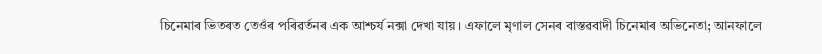চিনেমাৰ ভিতৰত তেওঁৰ পৰিৱৰ্তনৰ এক আশ্চৰ্য নক্সা দেখা যায়। এফালে মৃণাল সেনৰ বাস্তৱবাদী চিনেমাৰ অভিনেতা; আনফালে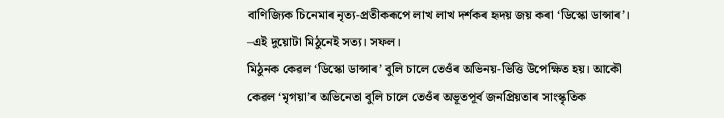বাণিজ্যিক চিনেমাৰ নৃত্য-প্ৰতীকৰূপে লাখ লাখ দৰ্শকৰ হৃদয় জয় কৰা ‘ডিস্কো ডান্সাৰ’।
–এই দুয়োটা মিঠুনেই সত্য। সফল।
মিঠুনক কেৱল ‘ডিস্কো ডান্সাৰ’ বুলি চালে তেওঁৰ অভিনয়-ভিত্তি উপেক্ষিত হয়। আকৌ কেৱল ‘মৃগয়া’ৰ অভিনেতা বুলি চালে তেওঁৰ অভূতপূৰ্ব জনপ্ৰিয়তাৰ সাংস্কৃতিক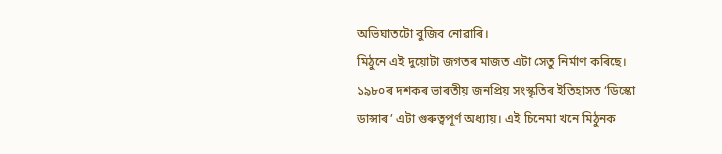অভিঘাতটো বুজিব নোৱাৰি।
মিঠুনে এই দুয়োটা জগতৰ মাজত এটা সেতু নিৰ্মাণ কৰিছে।
১৯৮০ৰ দশকৰ ভাৰতীয় জনপ্ৰিয় সংস্কৃতিৰ ইতিহাসত ‘ডিস্কো ডান্সাৰ’ এটা গুৰুত্বপূৰ্ণ অধ্যায়। এই চিনেমা খনে মিঠুনক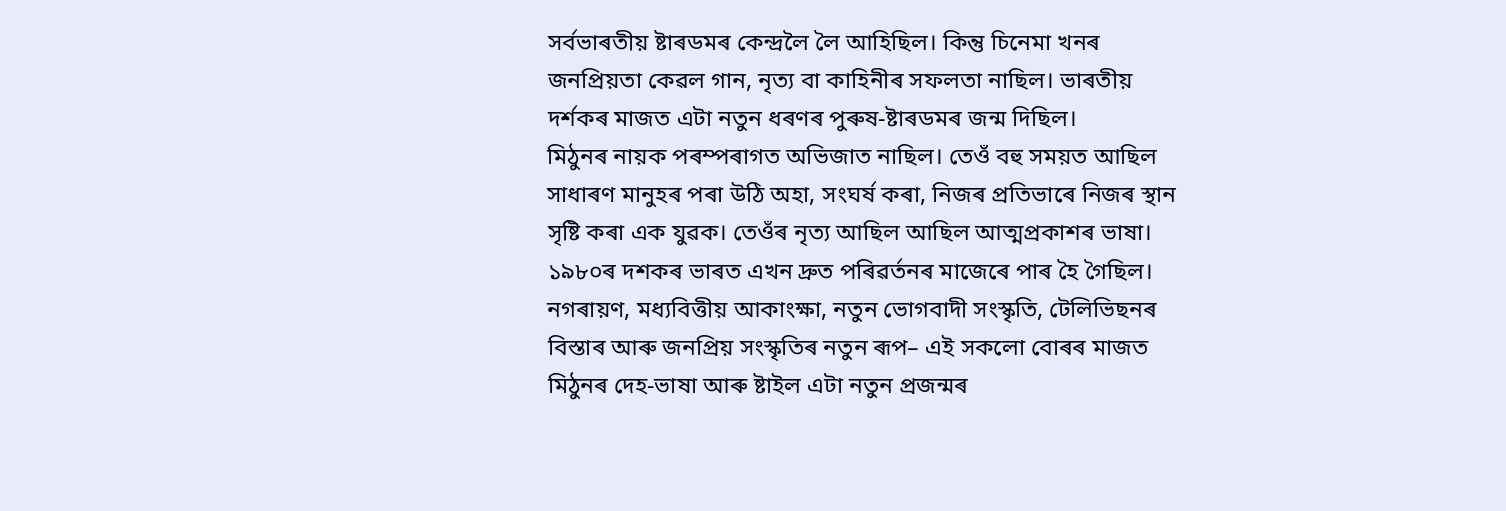সৰ্বভাৰতীয় ষ্টাৰডমৰ কেন্দ্ৰলৈ লৈ আহিছিল। কিন্তু চিনেমা খনৰ জনপ্ৰিয়তা কেৱল গান, নৃত্য বা কাহিনীৰ সফলতা নাছিল। ভাৰতীয় দৰ্শকৰ মাজত এটা নতুন ধৰণৰ পুৰুষ-ষ্টাৰডমৰ জন্ম দিছিল।
মিঠুনৰ নায়ক পৰম্পৰাগত অভিজাত নাছিল। তেওঁ বহু সময়ত আছিল সাধাৰণ মানুহৰ পৰা উঠি অহা, সংঘৰ্ষ কৰা, নিজৰ প্ৰতিভাৰে নিজৰ স্থান সৃষ্টি কৰা এক যুৱক। তেওঁৰ নৃত্য আছিল আছিল আত্মপ্ৰকাশৰ ভাষা।
১৯৮০ৰ দশকৰ ভাৰত এখন দ্ৰুত পৰিৱৰ্তনৰ মাজেৰে পাৰ হৈ গৈছিল। নগৰায়ণ, মধ্যবিত্তীয় আকাংক্ষা, নতুন ভোগবাদী সংস্কৃতি, টেলিভিছনৰ বিস্তাৰ আৰু জনপ্ৰিয় সংস্কৃতিৰ নতুন ৰূপ– এই সকলো বোৰৰ মাজত মিঠুনৰ দেহ-ভাষা আৰু ষ্টাইল এটা নতুন প্ৰজন্মৰ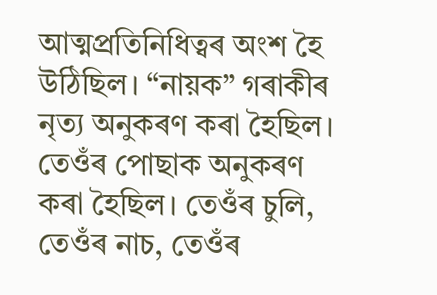আত্মপ্ৰতিনিধিত্বৰ অংশ হৈ উঠিছিল। “নায়ক” গৰাকীৰ নৃত্য অনুকৰণ কৰা হৈছিল। তেওঁৰ পোছাক অনুকৰণ কৰা হৈছিল। তেওঁৰ চুলি, তেওঁৰ নাচ, তেওঁৰ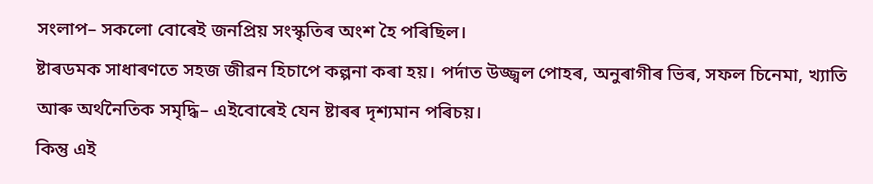সংলাপ– সকলো বোৰেই জনপ্ৰিয় সংস্কৃতিৰ অংশ হৈ পৰিছিল।
ষ্টাৰডমক সাধাৰণতে সহজ জীৱন হিচাপে কল্পনা কৰা হয়। পৰ্দাত উজ্জ্বল পোহৰ, অনুৰাগীৰ ভিৰ, সফল চিনেমা, খ্যাতি আৰু অৰ্থনৈতিক সমৃদ্ধি– এইবোৰেই যেন ষ্টাৰৰ দৃশ্যমান পৰিচয়।
কিন্তু এই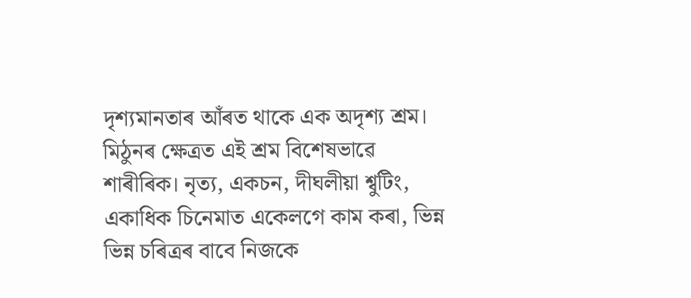দৃশ্যমানতাৰ আঁৰত থাকে এক অদৃশ্য শ্ৰম।
মিঠুনৰ ক্ষেত্ৰত এই শ্ৰম বিশেষভাৱে শাৰীৰিক। নৃত্য, একচন, দীঘলীয়া শ্বুটিং, একাধিক চিনেমাত একেলগে কাম কৰা, ভিন্ন ভিন্ন চৰিত্ৰৰ বাবে নিজকে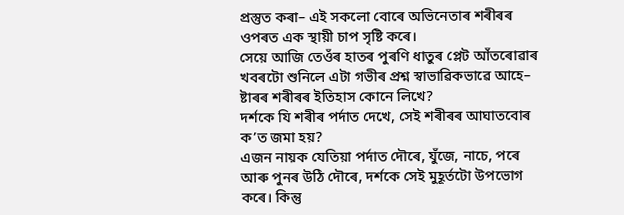প্ৰস্তুত কৰা– এই সকলো বোৰে অভিনেতাৰ শৰীৰৰ ওপৰত এক স্থায়ী চাপ সৃষ্টি কৰে।
সেয়ে আজি তেওঁৰ হাতৰ পুৰণি ধাতুৰ প্লেট আঁতৰোৱাৰ খবৰটো শুনিলে এটা গভীৰ প্ৰশ্ন স্বাভাৱিকভাৱে আহে– ষ্টাৰৰ শৰীৰৰ ইতিহাস কোনে লিখে?
দৰ্শকে যি শৰীৰ পৰ্দাত দেখে, সেই শৰীৰৰ আঘাতবোৰ ক’ত জমা হয়?
এজন নায়ক যেতিয়া পৰ্দাত দৌৰে, যুঁজে, নাচে, পৰে আৰু পুনৰ উঠি দৌৰে, দৰ্শকে সেই মুহূৰ্তটো উপভোগ কৰে। কিন্তু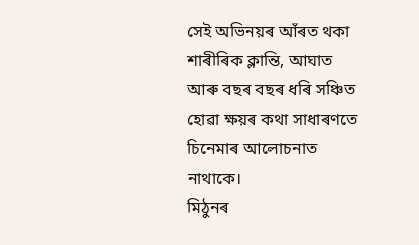সেই অভিনয়ৰ আঁৰত থকা শাৰীৰিক ক্লান্তি, আঘাত আৰু বছৰ বছৰ ধৰি সঞ্চিত হোৱা ক্ষয়ৰ কথা সাধাৰণতে চিনেমাৰ আলোচনাত নাথাকে।
মিঠুনৰ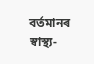বৰ্তমানৰ স্বাস্থ্য-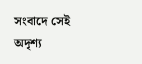সংবাদে সেই অদৃশ্য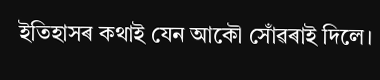ইতিহাসৰ কথাই যেন আকৌ সোঁৱৰাই দিলে।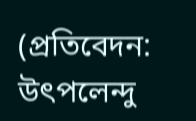(প্ৰতিবেদন: উৎপলেন্দু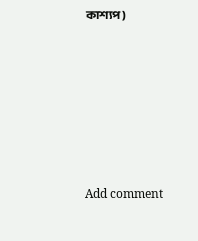কাশ্যপ)







Add comment